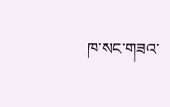ཁ་སང་གཟའ་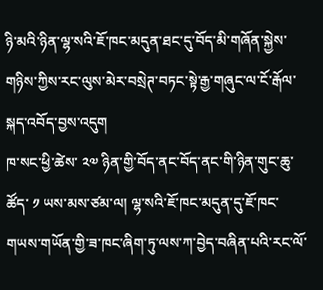ཉི་མའི་ཉིན་ལྷ་སའི་ཇོ་ཁང་མདུན་ཐང་དུ་བོད་མི་གཞོན་སྐྱེས་གཉིས་ཀྱིས་རང་ལུས་མེར་བསྲེཊ་བཏང་སྟེ་རྒྱ་གཞུང་ལ་ངོ་རྒོལ་སྐད་འབོད་བྱས་འདུག
ཁ་སང་ཕྱི་ཚེས་ ༢༧ ཉིན་གྱི་བོད་ནང་བོད་ནང་གི་ཉིན་གུང་ཆུ་ཚོད་ ༡ ཡས་མས་ཙམ་ལ། ལྷ་སའི་ཇོ་ཁང་མདུན་དུ་ཇོ་ཁང་གཡས་གཡོན་གྱི་ཟ་ཁང་ཞིག་ཏུ་ལས་ཀ་བྱེད་བཞིན་པའི་རང་ལོ་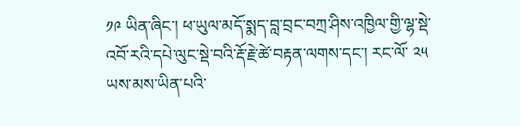༡༩ ཡིན་ཞིང་། ཕ་ཡུལ་མདོ་སྨད་བླ་བྲང་བཀྲ་ཤིས་འཁྱིལ་གྱི་ལྷ་སྡེ་འབོ་རའི་དཔེ་ལུང་སྡེ་བའི་རྡོ་རྗེ་ཚེ་བརྟན་ལགས་དང་། རང་ལོ་ ༢༥ ཡས་མས་ཡིན་པའི་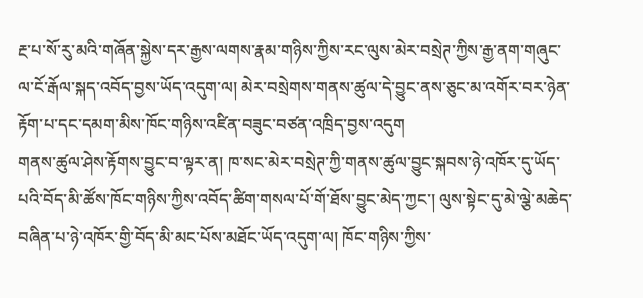རྔ་པ་སོ་རུ་མའི་གཞོན་སྐྱེས་དར་རྒྱས་ལགས་རྣམ་གཉིས་ཀྱིས་རང་ལུས་མེར་བསྲེཊ་ཀྱིས་རྒྱ་ནག་གཞུང་ལ་ངོ་རྒོལ་སྐད་འབོད་བྱས་ཡོད་འདུག་ལ། མེར་བསྲེགས་གནས་ཚུལ་དེ་བྱུང་ནས་ཅུང་མ་འགོར་བར་ཉེན་རྟོག་པ་དང་དམག་མིས་ཁོང་གཉིས་འཛིན་བཟུང་བཙན་འཁྲིད་བྱས་འདུག
གནས་ཚུལ་ཤེས་རྟོགས་བྱུང་བ་ལྟར་ན། ཁ་སང་མེར་བསྲེཊ་ཀྱི་གནས་ཚུལ་བྱུང་སྐབས་ཉེ་འཁོར་དུ་ཡོད་པའི་བོད་མི་ཚོས་ཁོང་གཉིས་ཀྱིས་འབོད་ཚིག་གསལ་པོ་གོ་ཐོས་བྱུང་མེད་ཀྱང་། ལུས་སྟེང་དུ་མེ་ལྕེ་མཆེད་བཞིན་པ་ཉེ་འཁོར་གྱི་བོད་མི་མང་པོས་མཐོང་ཡོད་འདུག་ལ། ཁོང་གཉིས་ཀྱིས་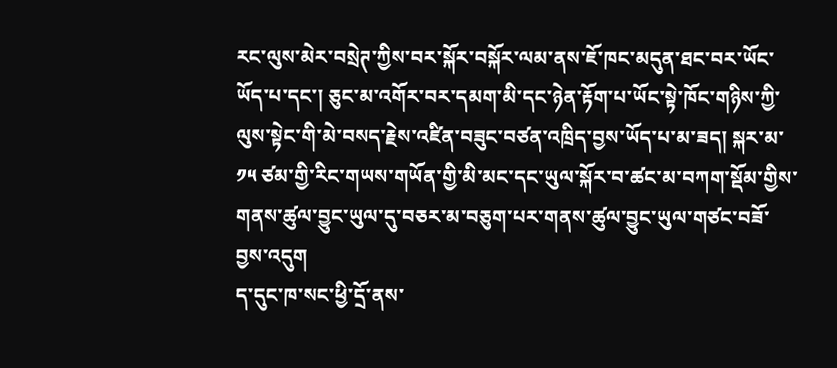རང་ལུས་མེར་བསྲེཊ་ཀྱིས་བར་སྐོར་བསྐོར་ལམ་ནས་ཇོ་ཁང་མདུན་ཐང་བར་ཡོང་ཡོད་པ་དང་། ཅུང་མ་འགོར་བར་དམག་མི་དང་ཉེན་རྟོག་པ་ཡོང་སྟེ་ཁོང་གཉིས་ཀྱི་ལུས་སྟེང་གི་མེ་བསད་རྗེས་འཛིན་བཟུང་བཙན་འཁྲིད་བྱས་ཡོད་པ་མ་ཟད། སྐར་མ་ ༡༥ ཙམ་གྱི་རིང་གཡས་གཡོན་གྱི་མི་མང་དང་ཡུལ་སྐོར་བ་ཚང་མ་བཀག་སྡོམ་གྱིས་གནས་ཚུལ་བྱུང་ཡུལ་དུ་བཅར་མ་བཅུག་པར་གནས་ཚུལ་བྱུང་ཡུལ་གཙང་བཟོ་བྱས་འདུག
ད་དུང་ཁ་སང་ཕྱི་དྲོ་ནས་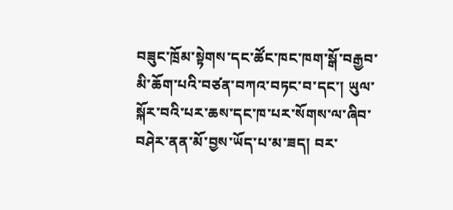བཟུང་ཁྲོམ་སྟེགས་དང་ཚོང་ཁང་ཁག་སྒོ་བརྒྱབ་མི་ཆོག་པའི་བཙན་བཀའ་བཏང་བ་དང་། ཡུལ་སྐོར་བའི་པར་ཆས་དང་ཁ་པར་སོགས་ལ་ཞིབ་བཤེར་ནན་མོ་བྱས་ཡོད་པ་མ་ཟད། བར་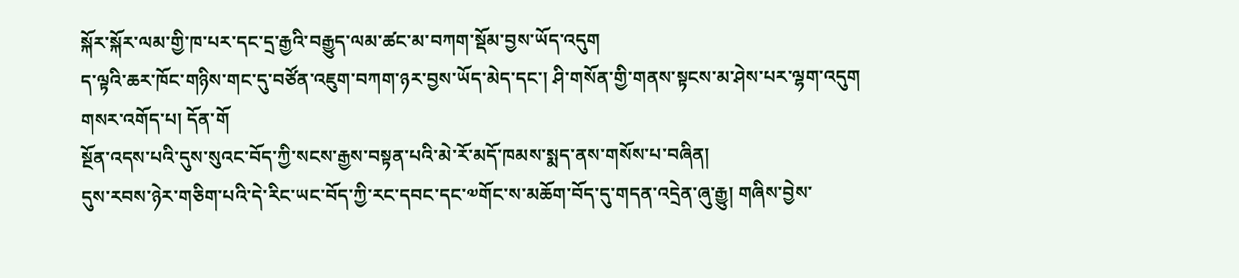སྐོར་སྐོར་ལམ་གྱི་ཁ་པར་དང་དྲ་རྒྱའི་བརྒྱུད་ལམ་ཚང་མ་བཀག་སྡོམ་བྱས་ཡོད་འདུག
ད་ལྟའི་ཆར་ཁོང་གཉིས་གང་དུ་བཙོན་འཇུག་བཀག་ཉར་བྱས་ཡོད་མེད་དང་། ཤི་གསོན་གྱི་གནས་སྟངས་མ་ཤེས་པར་ལྷག་འདུག
གསར་འགོད་པ། དོན་གོ
སྔོན་འདས་པའི་དུས་སུའང་བོད་ཀྱི་སངས་རྒྱས་བསྟན་པའི་མེ་རོ་མདོ་ཁམས་སྨད་ནས་གསོས་པ་བཞིན།
དུས་རབས་ཉེར་གཅིག་པའི་དེ་རིང་ཡང་བོད་ཀྱི་རང་དབང་དང་༧གོང་ས་མཆོག་བོད་དུ་གདན་འདྲེན་ཞུ་རྒྱུ། གཞིས་བྱེས་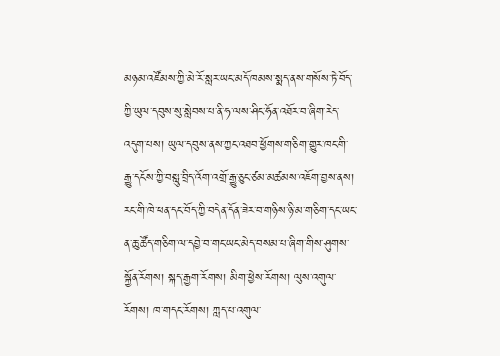མཉམ་འཛོམས་ཀྱི་མེ་རོ་སླར་ཡང་མདོ་ཁམས་སྨད་ནས་གསོས་ཏེ་བོད་ཀྱི་ཡུལ་དབུས་སུ་སླེབས་པ་ནི་ཧ་ལས་ཤིང་ཧོན་འཐོར་བ་ཞིག་རེད་འདུག་པས། ཡུལ་དབུས་ནས་ཀྱང་འཐབ་ཕྱོགས་གཅིག་གྱུར་ཁང་གི་རྒྱུ་དངོས་ཀྱི་བསླུ་བྲིད་འོག་འགྲོ་རྒྱུ་ཅུང་ཙམ་མཚམས་འཇོག་བྱས་ནས། རང་གི་ཁེ་ཕན་དང་བོད་ཀྱི་བདེན་དོན་ཟེར་བ་གཉིས་ཉི་མ་གཅིག་དང་ཡང་ན་ཆུ་ཚོད་གཅིག་ལ་དབྱེ་བ་གང་ཡང་མེད་བསམ་པ་ཞིག་གིས་ཤུགས་སྐྱོན་རོགས། སྐད་རྒྱག་རོགས། མིག་ཕྱེས་རོགས། ལུས་འགུལ་རོགས། ཁ་གདང་རོགས། ཀླད་པ་འགུལ་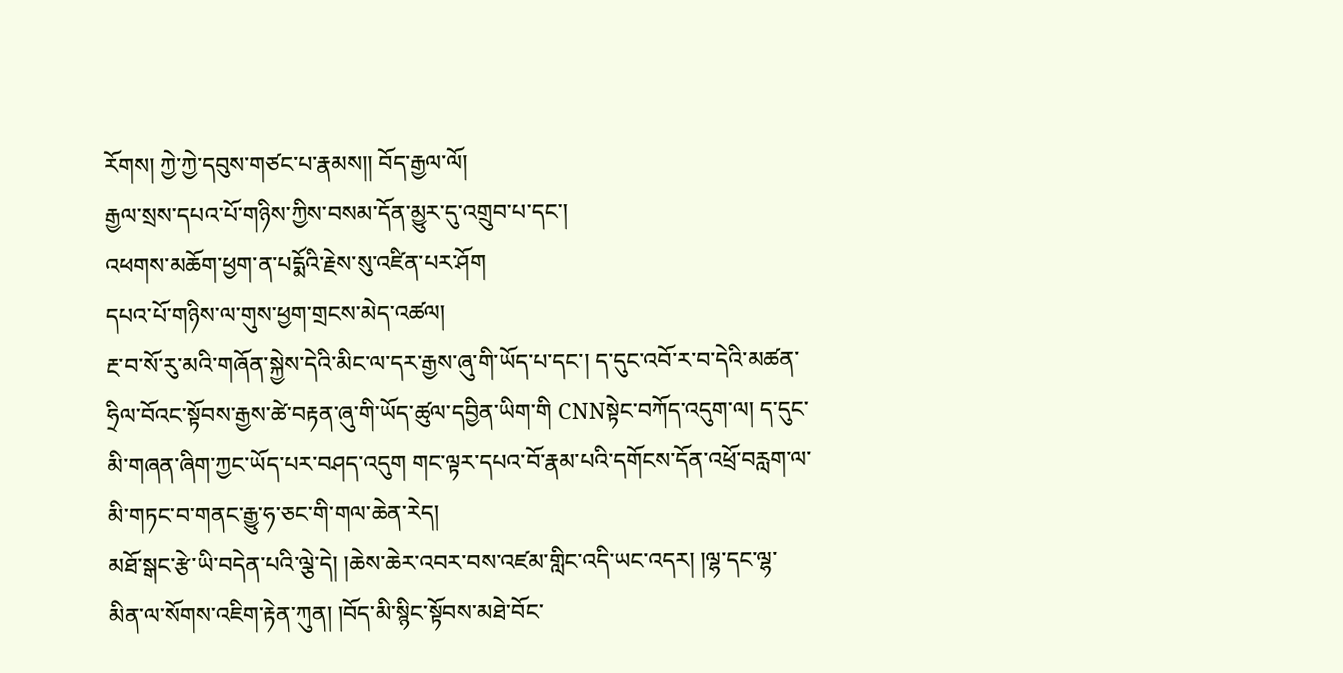རོགས། ཀྱེ་ཀྱེ་དབུས་གཙང་པ་རྣམས།། བོད་རྒྱལ་ལོ།
རྒྱལ་སྲས་དཔའ་པོ་གཉིས་ཀྱིས་བསམ་དོན་མྱུར་དུ་འགྲུབ་པ་དང་།
འཕགས་མཆོག་ཕྱག་ན་པདྨོའི་རྗེས་སུ་འཛིན་པར་ཤོག
དཔའ་པོ་གཉིས་ལ་གུས་ཕྱག་གྲངས་མེད་འཚལ།
རྔ་བ་སོ་རུ་མའི་གཞོན་སྐྱེས་དེའི་མིང་ལ་དར་རྒྱས་ཞུ་གི་ཡོད་པ་དང་། ད་དུང་འབོ་ར་བ་དེའི་མཚན་ཧྲིལ་བོའང་སྟོབས་རྒྱས་ཚེ་བརྟན་ཞུ་གི་ཡོད་ཚུལ་དབྱིན་ཡིག་གི CNNསྟེང་བཀོད་འདུག་ལ། ད་དུང་མི་གཞན་ཞིག་ཀྱང་ཡོད་པར་བཤད་འདུག གང་ལྟར་དཔའ་བོ་རྣམ་པའི་དགོངས་དོན་འཕྲོ་བརླག་ལ་མི་གཏང་བ་གནང་རྒྱུ་ཧ་ཅང་གི་གལ་ཆེན་རེད།
མཐོ་སྒང་རྩེ་ཡི་བདེན་པའི་ལྕེ་དེ། །ཆེས་ཆེར་འབར་བས་འཛམ་གླིང་འདི་ཡང་འདར། །ལྷ་དང་ལྷ་མིན་ལ་སོགས་འཇིག་རྟེན་ཀུན། །བོད་མི་སྙིང་སྟོབས་མཐེ་བོང་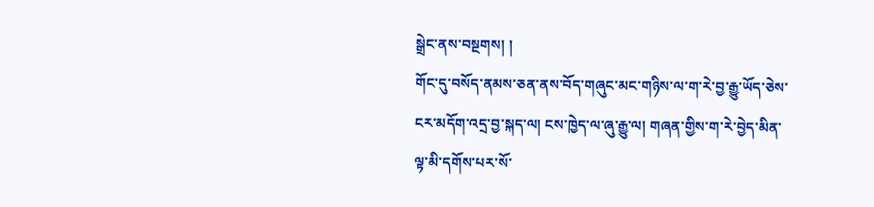སྒྲེང་ནས་བསྔགས། །
གོང་དུ་བསོད་ནམས་ཅན་ནས་བོད་གཞུང་མང་གཉིས་ལ་ག་རེ་བྱ་རྒྱུ་ཡོད་ཅེས་ངར་མདོག་འདྲ་བྱ་སྐད་ལ། ངས་ཁྱེད་ལ་ཞུ་རྒྱུ་ལ། གཞན་གྱིས་ག་རེ་བྱེད་མིན་ལྟ་མི་དགོས་པར་སོ་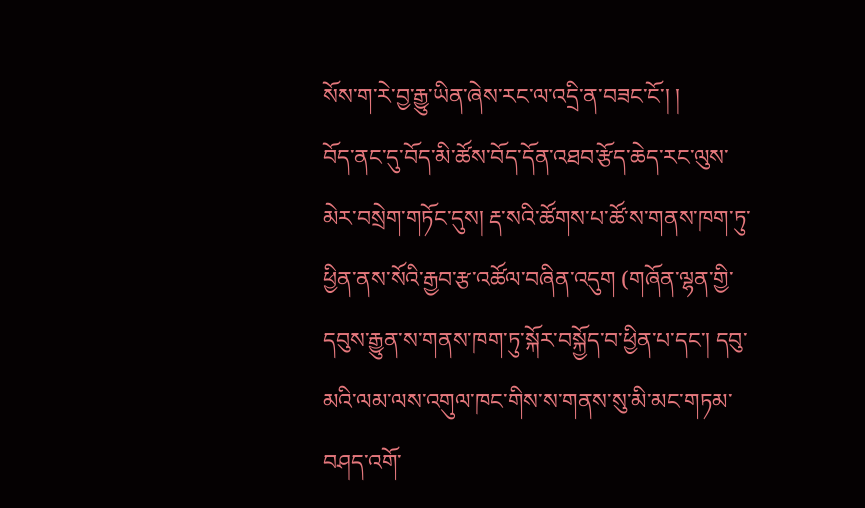སོས་ག་རེ་བྱ་རྒྱུ་ཡིན་ཞེས་རང་ལ་འདྲི་ན་བཟང་ངོ་། །
བོད་ནང་དུ་བོད་མི་ཚོས་བོད་དོན་འཐབ་རྩོད་ཆེད་རང་ལུས་མེར་བསྲེག་གཏོང་དུས། རྡ་སའི་ཚོགས་པ་ཚོ་ས་གནས་ཁག་ཏུ་ཕྱིན་ནས་སོའི་རྒྱབ་རྩ་འཚོལ་བཞིན་འདུག (གཞོན་ལྷན་གྱི་དབུས་རྒྱུན་ས་གནས་ཁག་ཏུ་སྐོར་བསྐྱོད་བ་ཕྱིན་པ་དང་། དབུ་མའི་ལམ་ལས་འགུལ་ཁང་གིས་ས་གནས་སུ་མི་མང་གཏམ་བཤད་འགོ་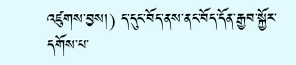འཛུགས་བྱས།) ད་དུང་བོད་ནས་ནང་བོད་དོན་རྒྱབ་སྐྱོར་དགོས་པ་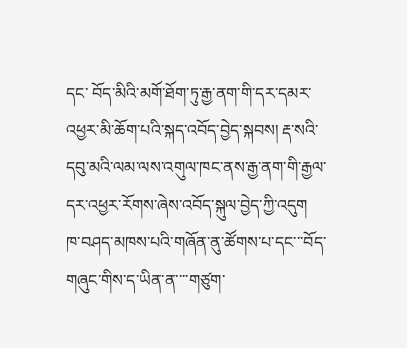དང་ བོད་མིའི་མགོ་ཐོག་ཏུ་རྒྱ་ནག་གི་དར་དམར་འཕྱར་མི་ཆོག་པའི་སྐད་འབོད་བྱེད་སྐབས། རྡ་སའི་དབུ་མའི་ལམ་ལས་འགུལ་ཁང་ནས་རྒྱ་ནག་གི་རྒྱལ་དར་འཕྱར་རོགས་ཞེས་འབོད་སྐུལ་བྱེད་ཀྱི་འདུག
ཁ་བཤད་མཁས་པའི་གཞོན་ནུ་ཚོགས་པ་དང་་་བོད་གཞུང་གིས་ད་ཡིན་ན་་་་གཙུག་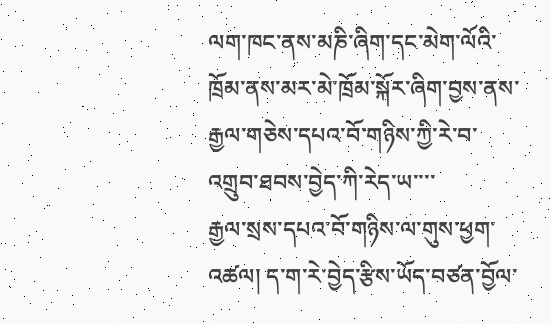ལག་ཁང་ནས་མཎི་ཞིག་དང་མེག་ལོའི་ཁྲོམ་ནས་མར་མེ་ཁྲོམ་སྐོར་ཞིག་བྱས་ནས་རྒྱལ་གཅེས་དཔའ་བོ་གཉིས་ཀྱི་རེ་བ་འགྲུབ་ཐབས་བྱེད་ཀི་རེད་ཡ་་་་
རྒྱལ་སྲས་དཔའ་བོ་གཉིས་ལ་གུས་ཕྱག་འཚལ། ད་ག་རེ་བྱེད་རྩིས་ཡོད་བཙན་བྱོལ་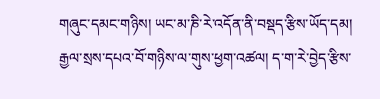གཞུང་དམང་གཉིས། ཡང་མ་ཎི་རེ་འདོན་ནི་བསྡད་རྩིས་ཡོད་དམ།
རྒྱལ་སྲས་དཔའ་བོ་གཉིས་ལ་གུས་ཕྱག་འཚལ། ད་ག་རེ་བྱེད་རྩིས་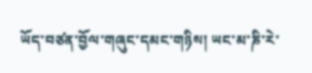ཡོད་བཙན་བྱོལ་གཞུང་དམང་གཉིས། ཡང་མ་ཎི་རེ་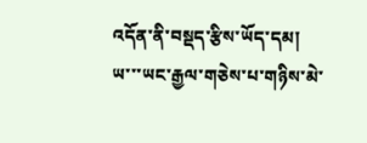འདོན་ནི་བསྡད་རྩིས་ཡོད་དམ།
ཡ་་་ཡང་རྒྱལ་གཅེས་པ་གཉིས་མེ་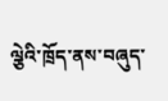ལྕེའི་ཁྲོད་ནས་བཞུད་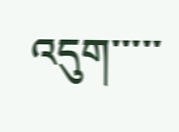འདུག་་་་་